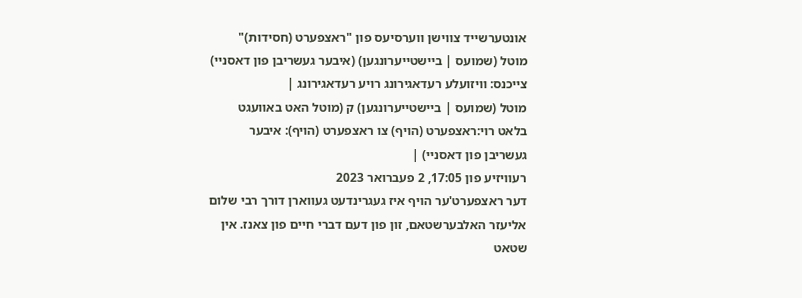אונטערשייד צווישן ווערסיעס פון "ראצפערט (חסידות)"
מוטל (שמועס | ביישטייערונגען) (איבער געשריבן פון דאסניי) צייכנס: וויזועלע רעדאגירונג רויע רעדאגירונג |
מוטל (שמועס | ביישטייערונגען) ק (מוטל האט באוועגט בלאט רוי:ראצפערט (הויף) צו ראצפערט (הויף): איבער געשריבן פון דאסניי) |
רעוויזיע פון 17:05, 2 פעברואר 2023
דער ראצפערט'ער הויף איז געגרינדעט געווארן דורך רבי שלום אליעזר האלבערשטאם, זון פון דעם דברי חיים פון צאנז. אין שטאט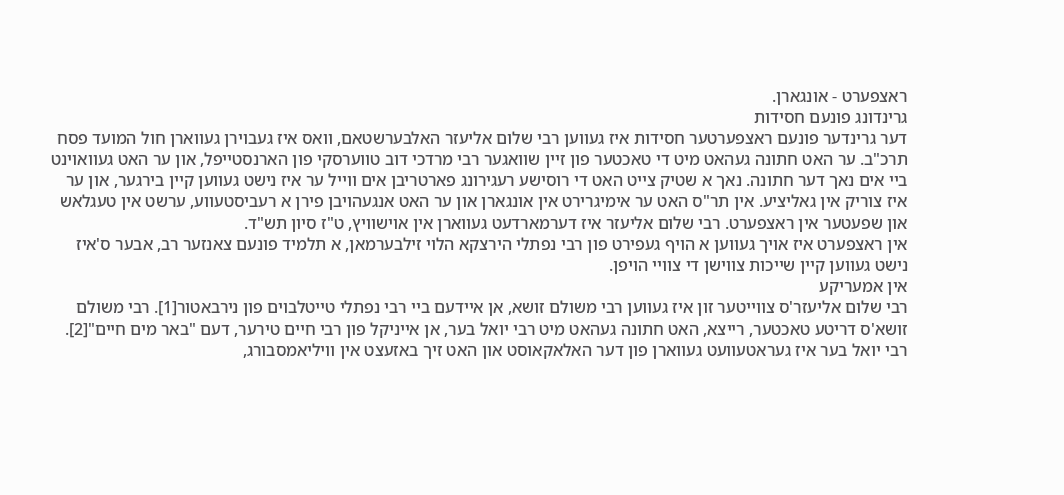ראצפערט - אונגארן.
גרינדונג פונעם חסידות
דער גרינדער פונעם ראצפערטער חסידות איז געווען רבי שלום אליעזר האלבערשטאם, וואס איז געבוירן געווארן חול המועד פסח תרכ"ב. ער האט חתונה געהאט מיט די טאכטער פון זיין שוואגער רבי מרדכי דוב טווערסקי פון הארנסטייפל, און ער האט געוואוינט ביי אים נאך דער חתונה. נאך א שטיק צייט האט די רוסישע רעגירונג פארטריבן אים ווייל ער איז נישט געווען קיין בירגער, און ער איז צוריק אין גאליציע. אין תר"ס האט ער אימיגרירט אין אונגארן און ער האט אנגעהויבן פירן א רעביסטעווע, ערשט אין טעגלאש און שפעטער אין ראצפערט. רבי שלום אליעזר איז דערמארדעט געווארן אין אוישוויץ, ט"ז סיון תש"ד.
אין ראצפערט איז אויך געווען א הויף געפירט פון רבי נפתלי הירצקא הלוי זילבערמאן, א תלמיד פונעם צאנזער רב, אבער ס'איז נישט געווען קיין שייכות צווישן די צוויי הויפן.
אין אמעריקע
רבי שלום אליעזר'ס צווייטער זון איז געווען רבי משולם זושא, אן איידעם ביי רבי נפתלי טייטלבוים פון נירבאטור[1]. רבי משולם זושא'ס דריטע טאכטער, רייצא, האט חתונה געהאט מיט רבי יואל בער, אן אייניקל פון רבי חיים טירער, דעם "באר מים חיים"[2]. רבי יואל בער איז געראטעוועט געווארן פון דער האלאקאוסט און האט זיך באזעצט אין וויליאמסבורג,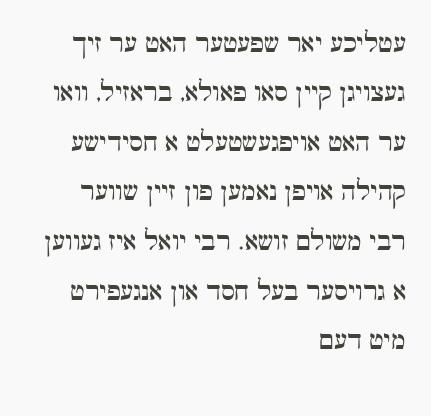עטליכע יאר שפעטער האט ער זיך געצויגן קיין סאו פאולא, בראזיל, וואו ער האט אויפגעשטעלט א חסידישע קהילה אויפן נאמען פון זיין שווער רבי משולם זושא. רבי יואל איז געווען א גרויסער בעל חסד און אנגעפירט מיט דעם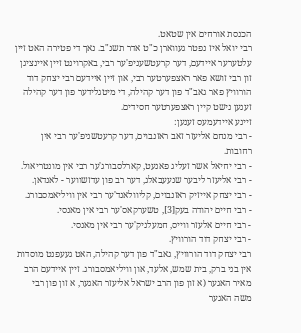הכנסת אורחים אין שטאט.
רבי יואל איז נפטר געווארן כ"ט אדר תשנ"ב. נאך די פטירה האט זיין עלטערער איידעם, דער קרעטשעניפ'ער רבי, באקרוינט זיין איינציגן זון רבי זושא פאר ראצפערטער רבי, און זיין איידעם רבי יצחק דוד הורוויץ פאר גאב"ד פון דער קהילה, די מיטגלידער פון דער קהילה זענען נישט קיין ראצפערטער חסידים.
זיינע איידעמעס זענען:
- רבי מנחם אליעזר זאב ראזנבוים, דער קרעטשניפ'ער רבי אין רחובות.
- רבי יחיאל אשר זעליג פאנעט, קארלסבורג'ער רבי אין מונטריאול.
- רבי אליעזר ליבער שנעעבאלג, דער רב פון עדזשווער - לאנדאן.
- רבי יצחק אייזיק ראזנבוים, קליוולאנד'ער רבי אין וויליאמסבורג.
- רבי חיים יהודה בעק[3], טשערקאס'ער רבי אין מאנסי.
- רבי חיים אלעזר ווייס, חמעלניק'ער רבי אין מאנסי.
- רבי יצחק דוד הורוויץ.
רבי יצחק דוד הורוויץ, גאב"ד פון דער קהילה, האט געעפנט מוסדות אין בני ברק, בית שמש, אלעד, און וויליאמסבורג. זיין איידעם הרב מאיר האגער (א זון פון הרב ישראל אליעזר האגער, א זון פון רבי משה האגער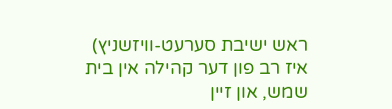ראש ישיבת סערעט-וויזשניץ) איז רב פון דער קהילה אין בית שמש, און זיין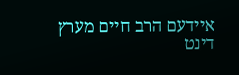איידעם הרב חיים מערץ דינט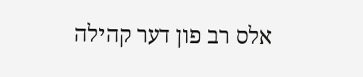אלס רב פון דער קהילה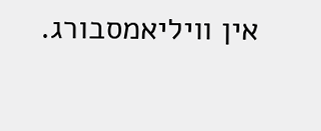אין וויליאמסבורג.